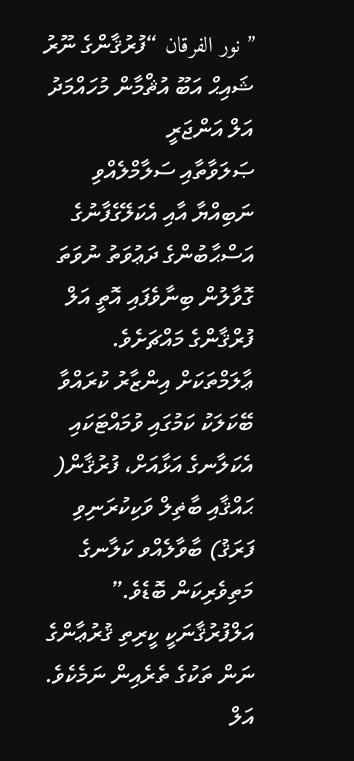” نور الفرقان “ފުރުޤާންގެ ނޫރު
ޝައިޙް އަބޫ އުޘްމާން މުހައްމަދު އަލް އަންޖަރީ
ޞަލަވާތާއި ސަލާމްލެއްވި ނަބިއްޔާ އާއި އެކަލޭގެފާނުގެ އަސްޙާބުންގެ ދަޢުވަތު ނުވަތަ ގޮވާލުން ބިނާވެފައި އޮތީ އަލް ފުރްޤާންގެ މައްޗަށެވެ.
ޢާލަމްތަކަށް އިންޒާރު ކުރައްވާ ބޭކަލަކު ކަމުގައި ވުމައްޓަކައި އެކަލާނގެ އަޅާއަށް، ފުރުޤާން( ޙައްޤާއި ބާޡިލް ވަކިކުރަނިވި ފަރަޤު) ބާވާލެއްވ ކަލާނގެ މަތިވެރިކަން ބޮޑެވެ.”
އަލްފުރުޤާނަކީ ކީރިތި ޤުރުޢާންގެ ނަން ތަކުގެ ތެރެއިން ނަމެކެވެ. އަލް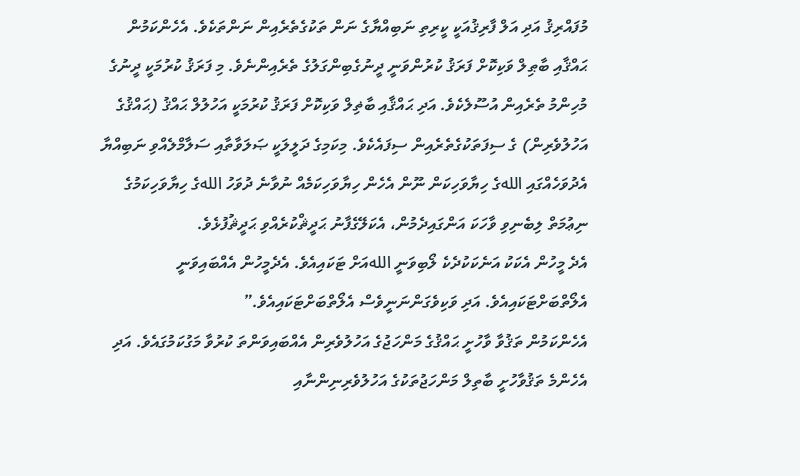މުފައްރިޤު އަދި އަލް ފާރިޤުއަކީ ކީރިތި ނަބިއްޔާގެ ނަން ތަކުގެތެރެއިން ނަންތަކެވެ. އެހެންކަމުން ޙައްޤާއި ބާޠިލް ވަކިކޮށް ފަރަޤު ކުރުންވަނީ ދީނުގެބިންގަލުގެ ތެރެއިންނެވެ. މި ފަރަޤު ކުރުމަކީ ދީނުގެ މުހިންމު ތެރެއިން އުސޫލެކެވެ. އަދި ޙައްޤާއި ބާޡިލް ވަކިކޮށް ފަރަޤު ކުރުމަކީ އަހުލުލް ޙައްޤު (ޙައްޤުގެ އަހުލުވެރިން) ގެ ސިފަތަކުގެތެރެއިން ސިފައެކެވެ. މިކަމިގެ ދަލީލަކީ ޞަލަވާތާއި ސަލާމްލެއްވި ނަބިއްޔާ އެދުވަހެއްގައި اللهގެ ހިޔާވަހިކަން ނޫން އެހެން ހިޔާވަހިކަމެއް ނުވާނެ ދުވަހު اللهގެ ހިޔާވަހިކަމުގެ ނިޢުމަތް ލިބެނިވި ވާހަކަ އަންގައިދެމުން، އެކަލޭގެފާނު ޙަދީޘްކުރެއްވި ޙަދީޘުފުޅެވެ.
އެދެ މީހުން އެކަކު އަނެކަކުދެކެ ލޯބިވަނީ اللهއަށް ޓަކައިއެވެ. އެދެމީހުން އެއްބައިވަނީ އެލޯތްބަށްޓަކައިއެވެ. އަދި ވަކިވެގަންނަނީވެސް އެލޯތްބަށްޓަކައިއެވެ.”
އެހެންކަމުން ތަޤުވާ ވާހުށީ ޙައްޤުގެ މަންހަޖުގެ އަހުލުވެރިން އެއްބައިވަންތަ ކުރުވާ މަގުކަމުގައެވެ. އަދި އެހެންމެ ތަޤުވާހުށީ ބާތިލް މަންހަޖުތަކުގެ އަހުލުވެރިނިންނާއި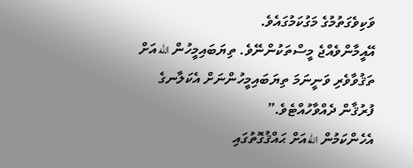ވަކިވެގަތުމުގެ މަގުކަމުގައެވެ.
އޭއީމާންވެއްޖެ މީސްތަކުންނޭވެ. ތިޔަބައިމީހުން الله އަށް ތަޤުވާވެރި ވަނީނަމަ ތިޔަބައިމީހުންނަށް އެކަލާނގެ ފުރުޤާން ދެއްވާހުއްޓެވެ.”
އެހެންކަމުން اللهއަށް ޙައްޤުގޮތުގައި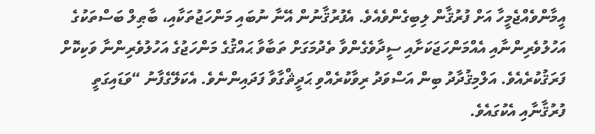އީމާންވެއްޖެމީހާ އަށް ފުރުޤާން ލިބިގެންވެއެވެ. އެފުރުޤާނުން އޭނާ ނުބައި މަންހަޖުތަކާއި، ބާޠިލް ބަސްތަކުގެ އަހުލުވެރިންނާއި އެއްމަންހަޖަކަށާއި ސީދާވެގެންވާ ތެދުމަގަށް ތަބާވާ ޙައްޤުގެ މަންހަޖުގެ އަހުލުވެރިންނާ ވަކިކޮށް ފަރަޤުކުރެއެވެ. އަލްމިޤުދާދު ބިން އަސްވަދު ރިވާކުރެއްވި ޙަދީޘްގާވާ ފަދައިންނެވެ. އެކަލޭގެފާނު “ވަޑައިގަތީ ފުރުޤާނާއި އެކުގައެވެ.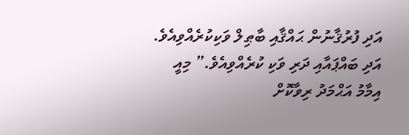އަދި ފުރުޤާނުން ޙައްޤާއި ބާޠިލް ވަކިކުރެއްވިއެވެ. އަދި ބައްޕައާއި ދަރި ވަކި ކުރެއްވިއެވެ.” މިއީ އިމާމު އަޙްމަދު ރިވާކޮށް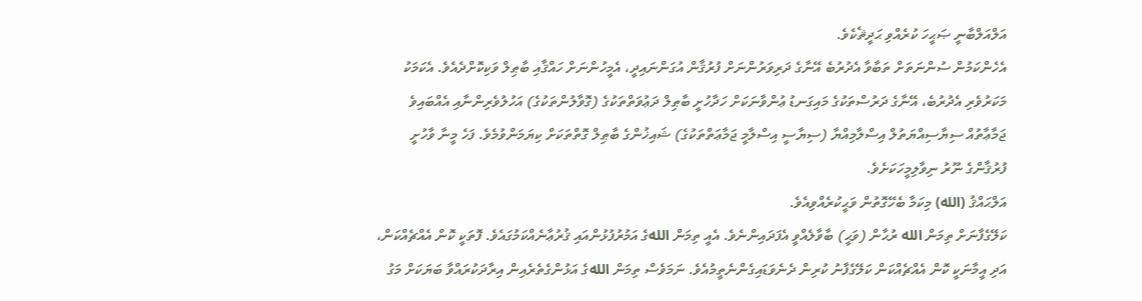އަލްއަލްބާނީ ޞަޙީހަ ކުރެއްވި ޙަދީޘެކެވެ.
އެހެންކަމުން ސުންނަތަށް ތަބާވާ އެދުރުބެ އޭނާގެ ދަރިވަރުންނަށް ފުރުޤާން އުގަންނައިދީ، އެމީހުންނަށް ހައްޤާއި ބާޠިލް ވަކިކޮށްދެއެވެ. އެކަމަކު މަކަރުވެރި އެދުރުބެ، އޭނާގެ ދަރުސްތަކުގެ މައިގަނޑު ޢުންވާނަކަށް ހަދާހުށީ ބާޠިލް ދަޢުވަތްތަކުގެ (ގޮވާލުންތަކުގެ) އަހުލުވެރިންނާއި އެއްބައިވެ ޖަމާޢާތުއް ސިޔާސިއްޔަތުލް އިސްލާމިއްޔާ (ސިޔާސީ އިސްލާމީ ޖަމާޢަތްތަކުގެ) ޝައިޚުންގެ ބާޠިލް ގޮތްތަކަށް ކިޔަމަންވުމެވެ. ފަހެ މީނާ ވާހުށީ ފުރުޤާންގެ ނޫރު ނިވާލިމީހަކަށެވެ.
އަލްޙައްޤު (الله) މިކަމާ ބެހޭގޮތުން ވަޙީކުރެއްވިއެވެ.
ކަލޭގެފާނަށް ތިމަން الله ރުޙާން (ވަޙީ) ބާވާލެއްވީ އެފަދައިންނެވެ. އެއީ ތިމަން اللهގެ އަމުރުފުޅުންއައި ޤުރުޢާނެއްކަމުގައެވެ. ފޮތަކީ ކޮން އެއްޗެއްކަން، އަދި އީމާނަކީ ކޮން އެއްޗެއްކަން ކަލޭގެފާނު ކުރިން ދެނެވަޑައިގެންނެތީމުއެވެ. ނަމަވެސް ތިމަން اللهގެ އަޅުންގެތެރެއިން އިރާދަކުރައްވާ ބަޔަކަށް މަގު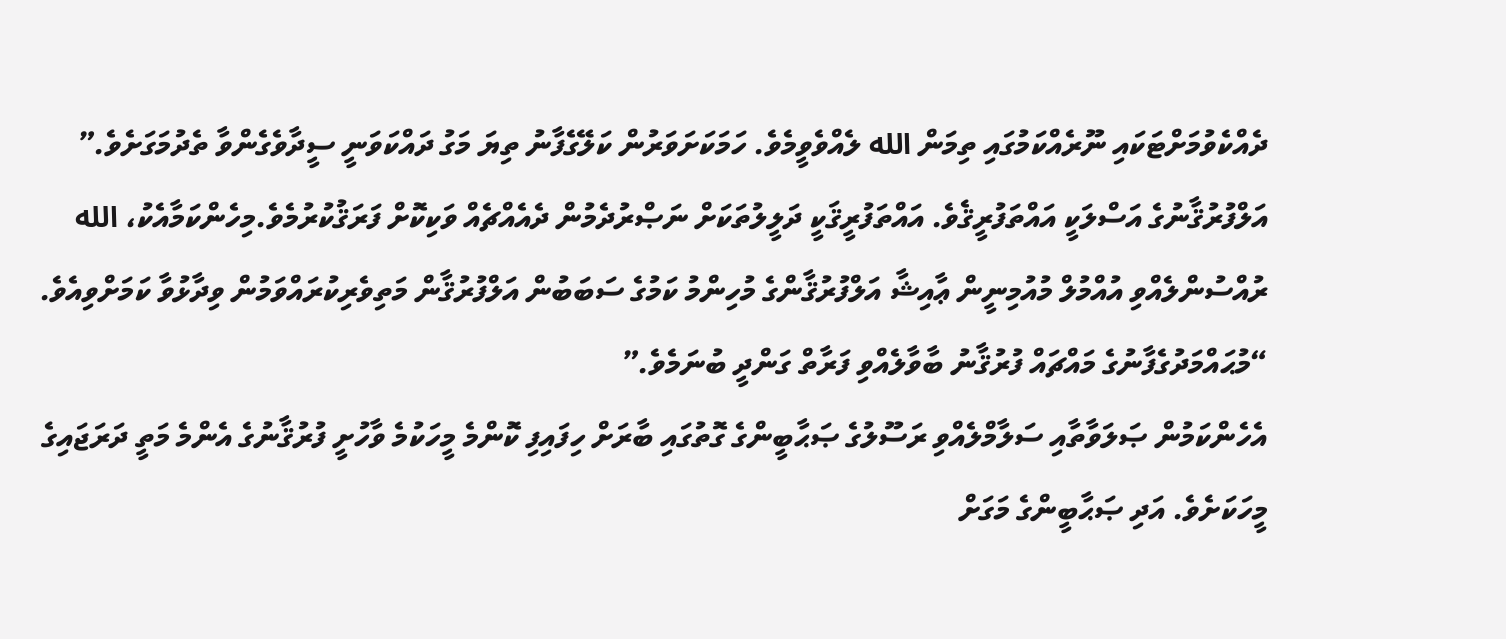ދެއްކެވުމަށްޓަކައި ނޫރެއްކަމުގައި ތިމަން الله ލެއްވެވީމެވެ. ހަމަކަށަވަރުން ކަލޭގެފާނު ތިޔަ މަގު ދައްކަވަނީ ސީދާވެގެންވާ ތެދުމަގަށެވެ.”
އަލްފުރުޤާނުގެ އަސްލަކީ އައްތަފުރީޤެވެ. އައްތަފުރީޤަކީ ދަލީލުތަކަށް ނަޞްރުދެމުން ދެއެއްޗެއް ވަކިކޮށް ފަރަޤުކުރުމެވެ.މިހެންކަމާއެކު، الله ރުއްސުންލެއްވި އުއްމުލް މުއުމިނީން ޢާއިޝާ އަލްފުރުޤާންގެ މުހިންމު ކަމުގެ ސަބަބުން އަލްފުރުޤާން މަތިވެރިކުރައްވަމުން ވިދާޅުވާ ކަމަށްވިއެވެ. “މުޙައްމަދުގެފާނުގެ މައްޗައް ފުރުޤާނު ބާވާލެއްވި ފަރާތް ގަންދީ ބުނަމެވެ.”
އެހެންކަމުން ޞަލަވާތާއި ސަލާމްލެއްވި ރަސޫލުގެ ޞަޙާބީންގެ ގޮތުގައި ބާރަށް ހިފައިފި ކޮންމެ މީހަކުމެ ވާހުށީ ފުރުޤާނުގެ އެންމެ މަތީ ދަރަޖައިގެ މީހަކަށެވެ. އަދި ޞަޙާބީންގެ މަގަށް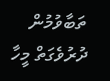ތަބާވުމުން ދުރުވެގަތް މީހާ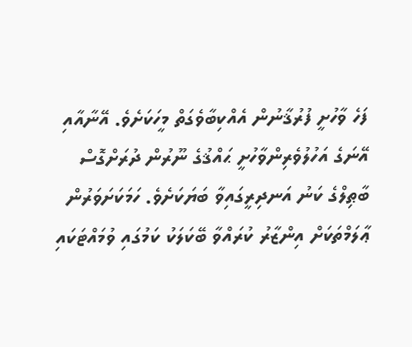ފަހެ ވާހުށީ ފުރުޤާނުން އެއްކިބާވެގަތް މީހަކަށެވެ. އޭނާއާއި އޭނަގެ އަހުލުވެރިންވާހުށީ ޙައްޤުގެ ނޫރުން ދުރަށްގޮސް ބާޠިލްގެ ކަނު އަނދިރީގައިވާ ބަޔަކަށެވެ. ހަމަކަށަވަރުން ޢާލަމްތަކަށް އިންޒާރު ކުރައްވާ ބޭކަލަކު ކަމުގައި ވުމައްޓަކައި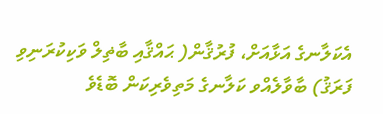އެކަލާނގެ އަޅާއަށް، ފުރުޤާން( ޙައްޤާއި ބާޡިލް ވަކިކުރަނިވި ފަރަޤު) ބާވާލެއްވ ކަލާނގެ މަތިވެރިކަން ބޮޑެވެ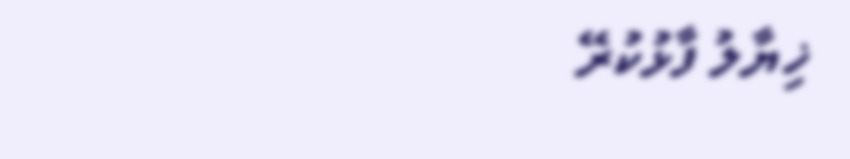ޚިޔާލު ފާޅުކުރޭ